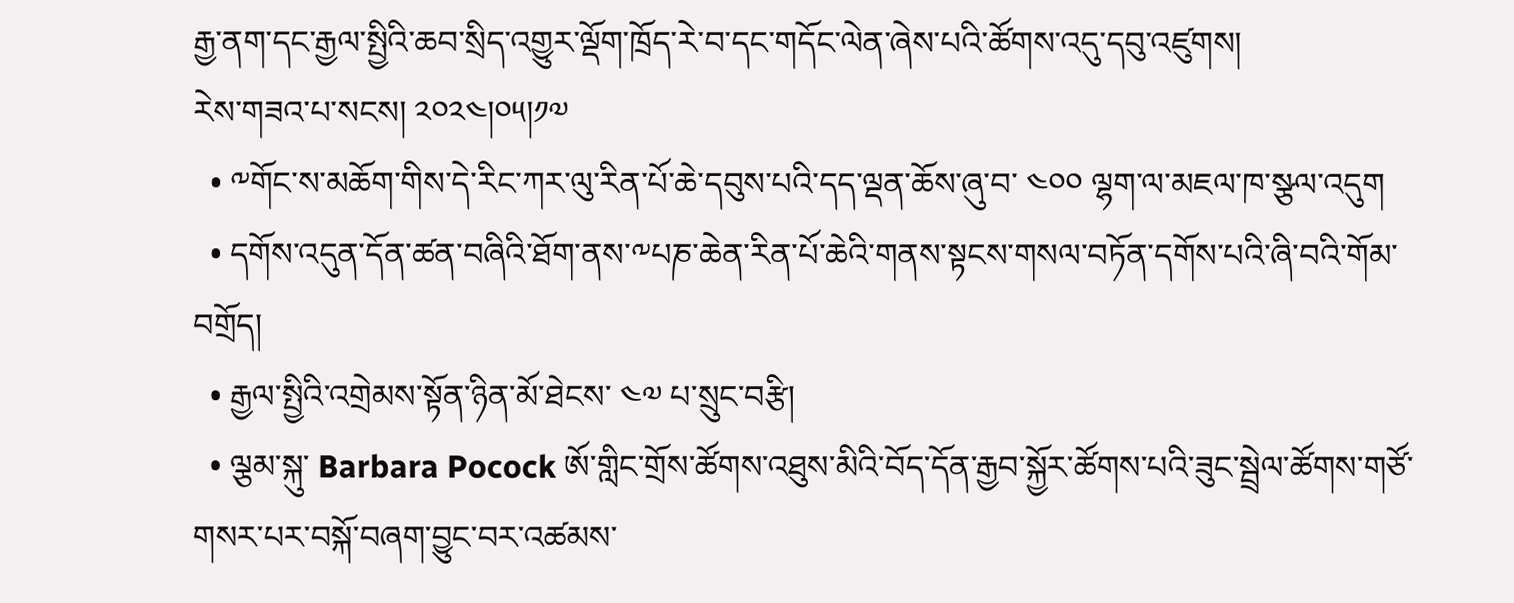རྒྱ་ནག་དང་རྒྱལ་སྤྱིའི་ཆབ་སྲིད་འགྱུར་ལྡོག་ཁྲོད་རེ་བ་དང་གདོང་ལེན་ཞེས་པའི་ཚོགས་འདུ་དབུ་འཛུགས།
རེས་གཟའ་པ་སངས། ༢༠༢༤།༠༥།༡༧
  • ༸གོང་ས་མཆོག་གིས་དེ་རིང་ཀར་ལུ་རིན་པོ་ཆེ་དབུས་པའི་དད་ལྡན་ཆོས་ཞུ་བ་ ༤༠༠ ལྷག་ལ་མཇལ་ཁ་སྩལ་འདུག
  • དགོས་འདུན་དོན་ཚན་བཞིའི་ཐོག་ནས་༸པཎ་ཆེན་རིན་པོ་ཆེའི་གནས་སྟངས་གསལ་བཏོན་དགོས་པའི་ཞི་བའི་གོམ་བགྲོད།
  • རྒྱལ་སྤྱིའི་འགྲེམས་སྟོན་ཉིན་མོ་ཐེངས་ ༤༧ པ་སྲུང་བརྩི།
  • ལྕམ་སྐུ་ Barbara Pocock ཨོ་གླིང་གྲོས་ཚོགས་འཐུས་མིའི་བོད་དོན་རྒྱབ་སྐྱོར་ཚོགས་པའི་ཟུང་སྦྲེལ་ཚོགས་གཙོ་གསར་པར་བསྐོ་བཞག་བྱུང་བར་འཚམས་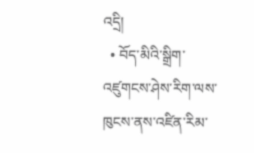འདྲི།
  • བོད་མིའི་སྒྲིག་འཛུགངས་ཤེས་རིག་ལས་ཁུངས་ནས་འཛིན་རིམ་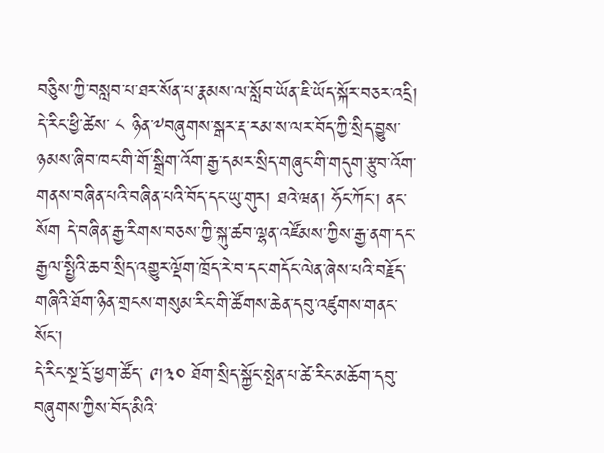བཅིུས་ཀྱི་བསླབ་པ་ཐར་སོན་པ་རྣམས་ལ་སློབ་ཡོན་ཇི་ཡོད་སྐོར་བཅར་འདྲི།
དེ་རིང་ཕྱི་ཚེས་ ༨ ཉིན་༸བཞུགས་སྒར་རྡ་རམ་ས་ལར་བོད་ཀྱི་སྲིད་བྱུས་ཉམས་ཞིབ་ཁང་གི་གོ་སྒྲིག་འོག་རྒྱ་དམར་སྲིད་གཞུང་གི་གདུག་རྩུབ་འོག་གནས་བཞིན་པའི་བཞིན་པའི་བོད་དང་ཡུ་གུར། ཐའེ་ཝན། ཧོང་ཀོང་། ནང་སོག དེ་བཞིན་རྒྱ་རིགས་བཅས་ཀྱི་སྐུ་ཚབ་ལྷན་འཛོམས་ཀྱིས་རྒྱ་ནག་དང་རྒྱལ་སྤྱིའི་ཆབ་སྲིད་འགྱུར་ལྡོག་ཁྲོད་རེ་བ་དང་གདོང་ལེན་ཞེས་པའི་བརྗོད་གཞིའི་ཐོག་ཉིན་གྲངས་གསུམ་རིང་གི་ཚོགས་ཆེན་དབུ་འཛུགས་གནང་སོང་།
དེ་རིང་སྔ་དྲོ་ཕྱག་ཚོད་ ༩།༣༠ ཐོག་སྲིད་སྐྱོང་སྤེན་པ་ཚེ་རིང་མཆོག་དབུ་བཞུགས་ཀྱིས་བོད་མིའི་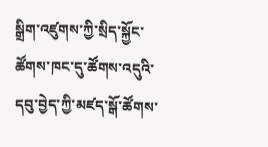སྒྲིག་འཛུགས་ཀྱི་སྲིད་སྐྱོང་ཚོགས་ཁང་དུ་ཚོགས་འདུའི་དབུ་བྱེད་ཀྱི་མཛད་སྒོ་ཚོགས་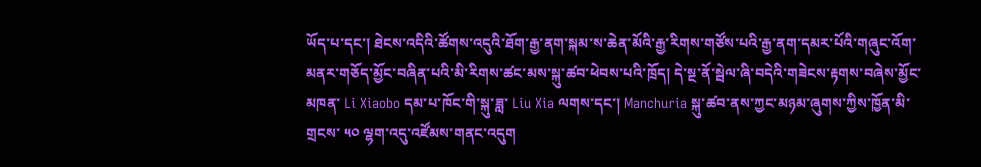ཡོད་པ་དང་། ཐེངས་འདིའི་ཚོགས་འདུའི་ཐོག་རྒྱ་ནག་སྐམ་ས་ཆེན་མོའི་རྒྱ་རིགས་གཙོས་པའི་རྒྱ་ནག་དམར་པོའི་གཞུང་འོག་མནར་གཅོད་མྱོང་བཞིན་པའི་མི་རིགས་ཚང་མས་སྐུ་ཚབ་ཕེབས་པའི་ཁྲོད། དེ་སྔ་ནོ་སྦེལ་ཞི་བདེའི་གཟེངས་རྟགས་བཞེས་མྱོང་མཁན་ Li Xiaobo དམ་པ་ཁོང་གི་སྐུ་ཟླ་ Liu Xia ལགས་དང་། Manchuria སྐུ་ཚབ་ནས་ཀྱང་མཉམ་ཞུགས་ཀྱིས་ཁྱོན་མི་གྲངས་ ༥༠ ལྷག་འདུ་འཛོམས་གནང་འདུག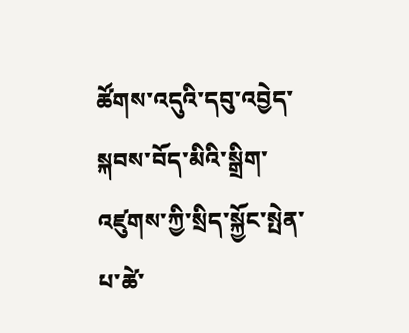ཚོགས་འདུའི་དབུ་འབྱེད་སྐབས་བོད་མིའི་སྒྲིག་འཛུགས་ཀྱི་སྲིད་སྐྱོང་སྤེན་པ་ཚེ་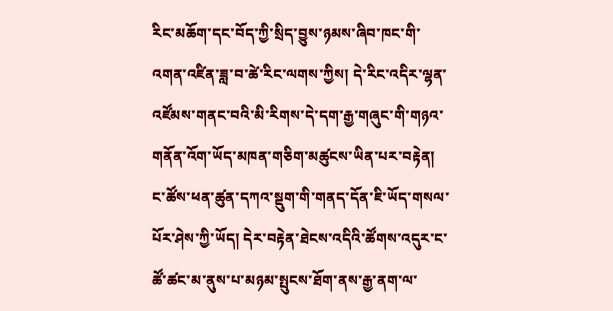རིང་མཆོག་དང་བོད་ཀྱི་སྲིད་བྱུས་ཉམས་ཞིབ་ཁང་གི་འགན་འཛིན་ཟླ་བ་ཚེ་རིང་ལགས་ཀྱིས། དེ་རིང་འདིར་ལྷན་འཛོམས་གནང་བའི་མི་རིགས་དེ་དག་རྒྱ་གཞུང་གི་གཉའ་གནོན་འོག་ཡོད་མཁན་གཅིག་མཚུངས་ཡིན་པར་བརྟེན། ང་ཚོས་ཕན་ཚུན་དཀའ་སྡུག་གི་གནད་དོན་ཇི་ཡོད་གསལ་པོར་ཤེས་ཀྱི་ཡོད། དེར་བརྟེན་ཐེངས་འདིའི་ཚོགས་འདུར་ང་ཚོ་ཚང་མ་ནུས་པ་མཉམ་སྤུངས་ཐོག་ནས་རྒྱ་ནག་ལ་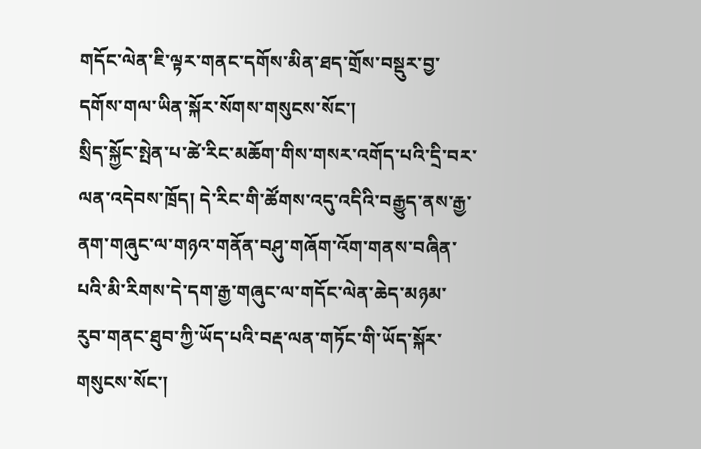གདོང་ལེན་ཇི་ལྟར་གནང་དགོས་མིན་ཐད་གྲོས་བསྡུར་བྱ་དགོས་གལ་ཡིན་སྐོར་སོགས་གསུངས་སོང་།
སྲིད་སྐྱོང་སྤེན་པ་ཚེ་རིང་མཆོག་གིས་གསར་འགོད་པའི་དྲི་བར་ལན་འདེབས་ཁྲོད། དེ་རིང་གི་ཚོགས་འདུ་འདིའི་བརྒྱུད་ནས་རྒྱ་ནག་གཞུང་ལ་གཉའ་གནོན་བཤུ་གཞོག་འོག་གནས་བཞིན་པའི་མི་རིགས་དེ་དག་རྒྱ་གཞུང་ལ་གདོང་ལེན་ཆེད་མཉམ་རུབ་གནང་ཐུབ་ཀྱི་ཡོད་པའི་བརྡ་ལན་གཏོང་གི་ཡོད་སྐོར་གསུངས་སོང་།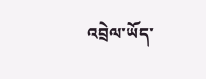འབྲེལ་ཡོད་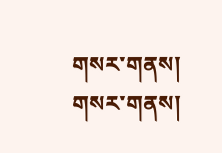གསར་གནས།
གསར་གནས།